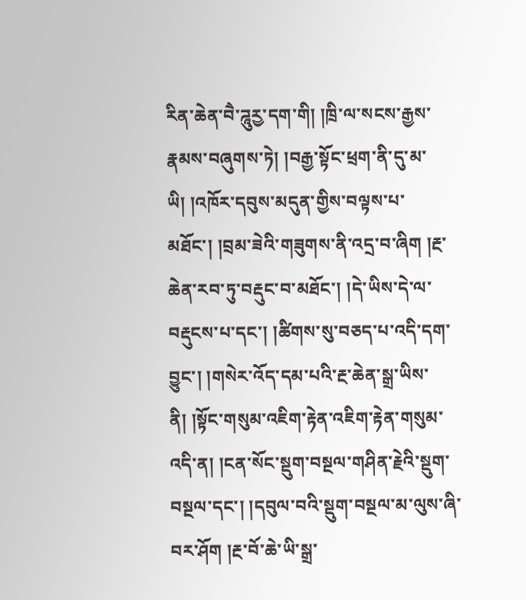རིན་ཆེན་བཻ་ཌཱུརྱ་དག་གི། །ཁྲི་ལ་སངས་རྒྱས་རྣམས་བཞུགས་ཏེ། །བརྒྱ་སྟོང་ཕྲག་ནི་དུ་མ་ཡི། །འཁོར་དབུས་མདུན་གྱིས་བལྟས་པ་མཐོང་། །བྲམ་ཟེའི་གཟུགས་ནི་འདྲ་བ་ཞིག །རྔ་ཆེན་རབ་ཏུ་བརྡུང་བ་མཐོང་། །དེ་ཡིས་དེ་ལ་བརྡུངས་པ་དང་། །ཚིགས་སུ་བཅད་པ་འདི་དག་བྱུང་། །གསེར་འོད་དམ་པའི་རྔ་ཆེན་སྒྲ་ཡིས་ནི། །སྟོང་གསུམ་འཇིག་རྟེན་འཇིག་རྟེན་གསུམ་འདི་ན། །ངན་སོང་སྡུག་བསྔལ་གཤིན་རྗེའི་སྡུག་བསྔལ་དང་། །དབུལ་བའི་སྡུག་བསྔལ་མ་ལུས་ཞི་བར་ཤོག །རྔ་བོ་ཆེ་ཡི་སྒྲ་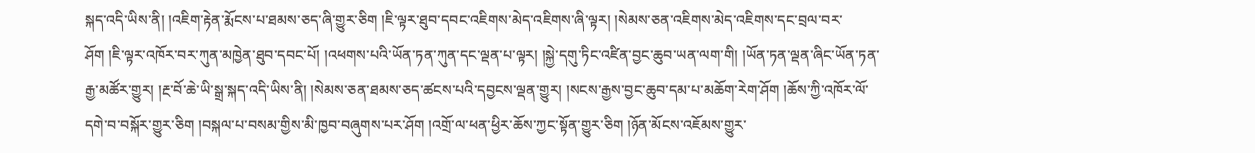སྐད་འདི་ཡིས་ནི། །འཇིག་རྟེན་རྨོངས་པ་ཐམས་ཅད་ཞི་གྱུར་ཅིག །ཇི་ལྟར་ཐུབ་དབང་འཇིགས་མེད་འཇིགས་ཞི་ལྟར། །སེམས་ཅན་འཇིགས་མེད་འཇིགས་དང་བྲལ་བར་ཤོག །ཇི་ལྟར་འཁོར་བར་ཀུན་མཁྱེན་ཐུབ་དབང་པོ། །འཕགས་པའི་ཡོན་ཏན་ཀུན་དང་ལྡན་པ་ལྟར། །སྐྱེ་དགུ་ཏིང་འཛིན་བྱང་ཆུབ་ཡན་ལག་གི། །ཡོན་ཏན་ལྡན་ཞིང་ཡོན་ཏན་རྒྱ་མཚོར་གྱུར། །རྔ་བོ་ཆེ་ཡི་སྒྲ་སྐད་འདི་ཡིས་ནི། །སེམས་ཅན་ཐམས་ཅད་ཚངས་པའི་དབྱངས་ལྡན་གྱུར། །སངས་རྒྱས་བྱང་ཆུབ་དམ་པ་མཆོག་རེག་ཤོག །ཆོས་ཀྱི་འཁོར་ལོ་དགེ་བ་བསྐོར་གྱུར་ཅིག །བསྐལ་པ་བསམ་གྱིས་མི་ཁྱབ་བཞུགས་པར་ཤོག །འགྲོ་ལ་ཕན་ཕྱིར་ཆོས་ཀྱང་སྟོན་གྱུར་ཅིག །ཉོན་མོངས་འཇོམས་གྱུར་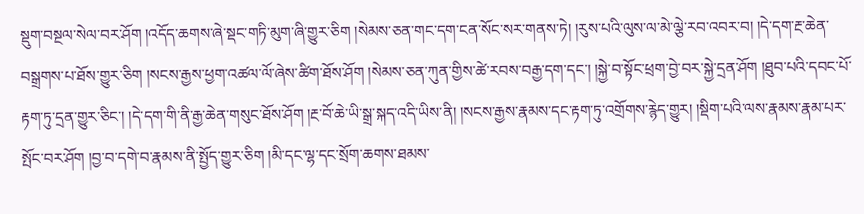སྡུག་བསྔལ་སེལ་བར་ཤོག །འདོད་ཆགས་ཞེ་སྡང་གཏི་མུག་ཞི་གྱུར་ཅིག །སེམས་ཅན་གང་དག་ངན་སོང་སར་གནས་ཏེ། །རུས་པའི་ལུས་ལ་མེ་ལྕེ་རབ་འབར་བ། །དེ་དག་རྔ་ཆེན་བསྒྲགས་པ་ཐོས་གྱུར་ཅིག །སངས་རྒྱས་ཕྱག་འཚལ་ལོ་ཞེས་ཚིག་ཐོས་ཤོག །སེམས་ཅན་ཀུན་གྱིས་ཚེ་རབས་བརྒྱ་དག་དང་། །སྐྱེ་བ་སྟོང་ཕྲག་བྱེ་བར་སྐྱེ་དྲན་ཤོག །ཐུབ་པའི་དབང་པོ་རྟག་ཏུ་དྲན་གྱུར་ཅིང་། །དེ་དག་གི་ནི་རྒྱ་ཆེན་གསུང་ཐོས་ཤོག །རྔ་བོ་ཆེ་ཡི་སྒྲ་སྐད་འདི་ཡིས་ནི། །སངས་རྒྱས་རྣམས་དང་རྟག་ཏུ་འགྲོགས་རྙེད་གྱུར། །སྡིག་པའི་ལས་རྣམས་རྣམ་པར་སྤོང་བར་ཤོག །བྱ་བ་དགེ་བ་རྣམས་ནི་སྤྱོད་གྱུར་ཅིག །མི་དང་ལྷ་དང་སྲོག་ཆགས་ཐམས་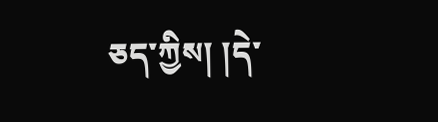ཅད་ཀྱིས། །དེ་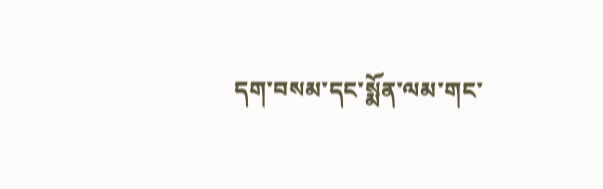དག་བསམ་དང་སྨོན་ལམ་གང་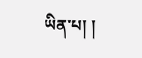ཡིན་པ། །